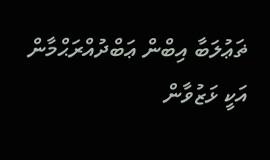ޡަޢުލަބާ އިބްން ޢަބްދުއްރަޙްމާން އަކީ ޅަޒުވާން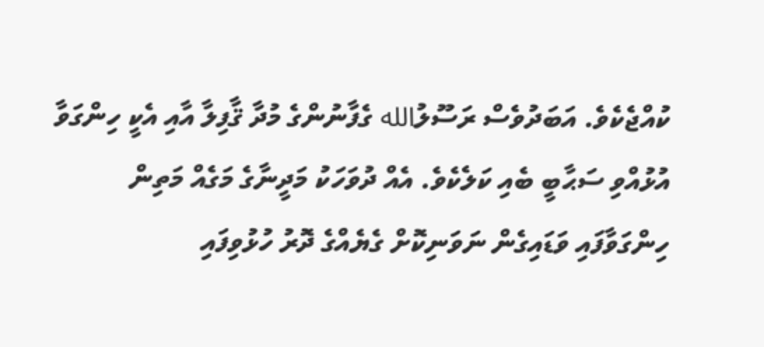ކުއްޖެކެވެ. އަބަދުވެސް ރަސޫލުالله ގެފާނުންގެ މުދާ ޤާފިލާ އާއި އެކީ ހިންގަވާ އުޅުއްވި ސަޙާބީ ބެއި ކަލެކެވެ. އެއް ދުވަހަކު މަދީނާގެ މަގެއް މަތިން ހިންގަވާފައި ވަޑައިގެން ނަވަނިކޮށް ގެޔެއްގެ ދޮރު ހުޅުވިފައި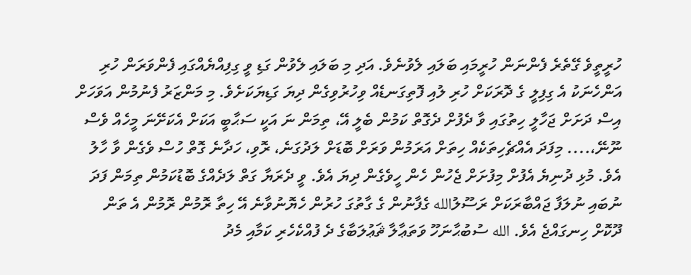ހުރީތީވެ ގޭތެރެ ފެންނަން ހުރީމައި ބަލައި ލެވުނެވެ. އަދި މި ބަލައި ލެވުން ގަޑި ވީ ގިފިއްޔެއްގައި ފެންވަރަން ހުރި އަންހެނަކު އެ ގިފިލީ ގެ ދޮރަކަށް ހުރި ލުއި ފޮތިގަނޑެއް ވިހުރުވިގެން ދިޔަ ގަޑިޔަކަށެވެ. މި މަންޒަރު ފެނުމުން އަވަހަށް އިސް ދަށަށް ޖަހާލީ ހިތުގައި ވާ ދެފުށް ދެގޮތް ކަމުން ބެލީ އޭ، ތިމަން ނަ އަކީ ސަޙާބީ އަކަށް އެކަށޭނަ މީހެއް ވެސް ނޫނޭ،.... މިފަދަ އެއްޗެހިތަކެއް ހިތަށް އަރަމުން ވަރަށް ބޮޑަށް ލަދުގަނެ، ރޮވި، ހަދާނެ ގޮތް ހުސް ވެގެން ވާ ހާލު އެވެ. މުޅި ދުނިޔެ އެފުށް މިފުށަށް ޖެހުން ހެން ހީވެގެން ދިޔަ އެވެ. ވީ ދެރަޔާ ގަތް ލަދެއްގެ ބޮޑުކަމުން ތިމަން ފަދަ ނުބައި ނުލަފާ ޖައްބާރަކަށް ރަސޫލުالله ގެފާނުން ގެ ގާތުގަ ހުރުން ހެޔޮނުވާނެ އޭ ހިތާ ރޮމުން ރޮމުން އެ ތަން ދޫކޮށް ހިނގައްޖެ އެވެ. الله ސުބުޙާނަހޫ ވަތަޢާލާ ޘަޢުލަބާގެ ދެ ފުއްކެހެރި ކަމާއި މެދު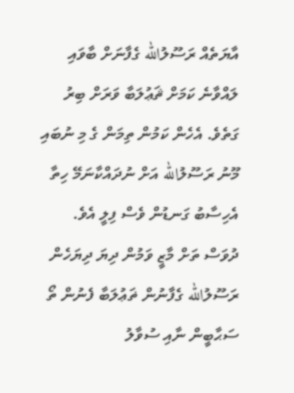އާޔަތެއް ރަސޫލުالله ގެފާނަށް ބާވައި ލައްވާނެ ކަމަށް ޘަޢުލަބާ ވަރަށް ބިރު ގަތެވެ. އެހެން ކަމުން ތިމަން ގެ މި ނުބައި މޫނު ރަސޫލުالله އަށް ނުދައްކާނަމޭ ހިތާ އެހިސާބު ގަނޑުން ވެސް ފިލީ އެވެ.
ދުވަސް ތަށް މާޒީ ވަމުން ދިޔަ ދިޔަހެން ރަސޫލުالله ގެފާނުން ޡަޢުލަބާ ފެނުން ތޯ ސަޙާބީން ނާއި ސުވާލު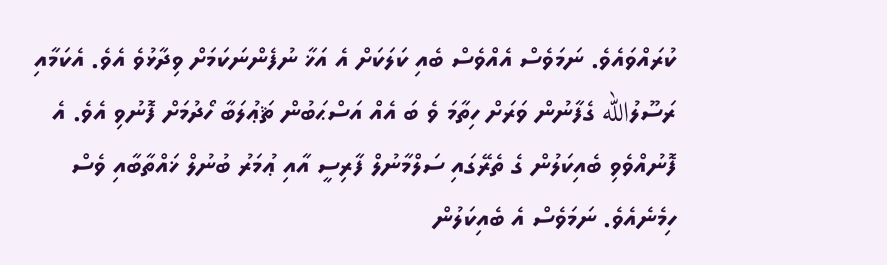ކުރައްވައެވެ. ނަމަވެސް އެއްވެސް ބެއި ކަލަކަށް އެ އަޚާ ނުފެންނަކަމަށް ވިދާޅުވެ އެވެ. އެކަމާއި ރަސޫލުالله ގެފާނުން ވަރަށް ހިތާމަ ވެ ބަ އެއް އަސްޙަބުން ޘަޢުލަބާ ހޯދުމަށް ފޮނުވި އެވެ. އެ ފޮނުއްވެވި ބެއިކަލުން ގެ ތެރޭގައި ސަލްމާނުލް ފާރިސީ އާއި ޢުމަރު ބުނުލް ޚައްތާބާއި ވެސް ހިމެނެއެވެ. ނަމަވެސް އެ ބެއިކަލުން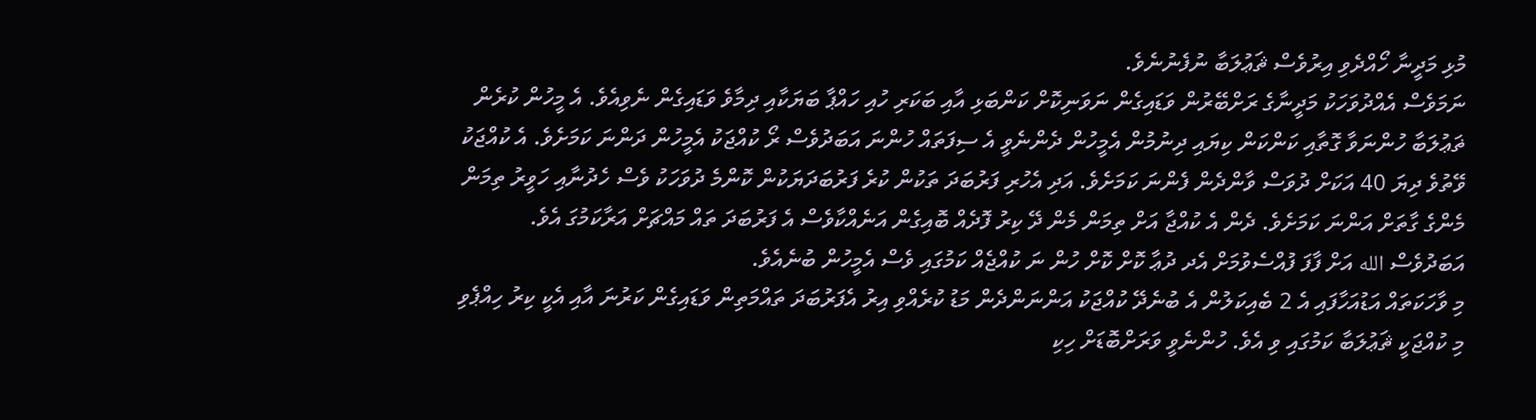މުޅި މަދީނާ ހޯއްދެވި އިރުވެސް ޘަޢުލަބާ ނުފެނުނެވެ.
ނަމަވެސް އެއްދުވަހަކު މަދީނާގެ ރަށްބޭރުން ވަޑައިގެން ނަވަނިކޮށް ކަންބަޅި އާއި ބަކަރި ހުއި ހައްޕާ ބަޔަކާއި ދިމާވެ ވަޑައިގެން ނެވިއެވެ. އެ މީހުން ކުރެން ޡަޢުލަބާ ހުންނަވާ ގޮތާއި ކަންކަން ކިޔައި ދިނުމުން އެމީހުން ދެންނެވީ އެ ސިފަތައް ހުންނަ އަބަދުވެސް ރޯ ކުއްޖަކު އެމީހުން ދަންނަ ކަމަށެވެ. އެ ކުއްޖަކު ވޭތުވެ ދިޔަ 40 އަކަށް ދުވަސް ވާންދެން ފެންނަ ކަމަށެވެ. އަދި އެހުރި ފަރުބަދަ ތަކުން ކުރެ ފަރުބަދަޔަކުން ކޮންމެ ދުވަހަކު ވެސް ހެދުނާއި ހަވީރު ތިމަން މެންގެ ގާތަށް އަންނަ ކަމަށެވެ. ދެން އެ ކުއްޖާ އަށް ތިމަން މެން ދޭ ކިރު ފޮދެއް ބޮއިގެން އަނެއްކާވެސް އެ ފަރުބަދަ ތައް މައްޗަށް އަރާކަމުގަ އެވެ. އަބަދުވެސް الله އަށް ފާފަ ފުއްސެވުމަށް އެދ ދުޢާ ކޮށް ކޮށް ހުން ނަ ކުއްޖެއް ކަމުގައި ވެސް އެމީހުން ބުނެއެވެ.
މި ވާހަކަތައް އަޑުއަހާފައި އެ 2 ބެއިކަލުން އެ ބުނެދޭ ކުއްޖަކު އަންނަންދެން މަޑު ކުރެއްވި އިރު އެފަރުބަދަ ތައްމަތިން ވަޑައިގެން ކަރުނަ އާއި އެކީ ކިރު ހިއްޕެވި މި ކުއްޖަކީ ޘަޢުލަބާ ކަމުގައި ވި އެވެ. ހުންނެވީ ވަރަށްބޮޑަށް ހިކި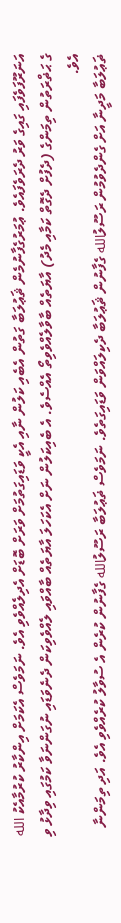އަނަރޫފަވެފައި ގައިގެ ވަރު ދެރަވެފައެވެ. ޢުމަރުގެފާނުމެން ޘަޢުލަބާ ގަތުން އެބެއި ކަލުން ނާއި އެކީ ވަޑައިގަތުމަށް ވަރަށް ބޮޑަށް އެދިލެއްވެވި އެވެ. ނަމަވެސް އެކަމަށް އިންކާރު ކުރުމާއެކު الله ގެ ޙަޡްރަތުން ތިމަންގެ (ދެފުށް ދެގޮތް ކަމާއި މެދު) އާޔަތެއް ބާވާލެއްވެވިތޯ އެއްސެވެ. އެ ބެއިކަލުން ނަށް އެކަހަލަ އާޔަތެއް ބާއްވައި ލެއްވެވިކަން ދެނެވަޑައި ނުގަންނަވާ ކަމުގައި ވިދާޅު ވި އެވެ.
ޡަޢުލަބާ މަދީނާ އަށް ގެންދެވުމުން ރަސޫލުالله ގެފާނުން ޘަޢުލަބާ ދެކިލައްވަން ވަޑައިގަތެވެ. ނަމަވެސް ޡަޢުލަބާ ރަސޫލުالله ގެފާނުން ކުރެން އެ ސުވާލު ކުރެއްވެވި އެވެ. އަދި ތިމަންނާ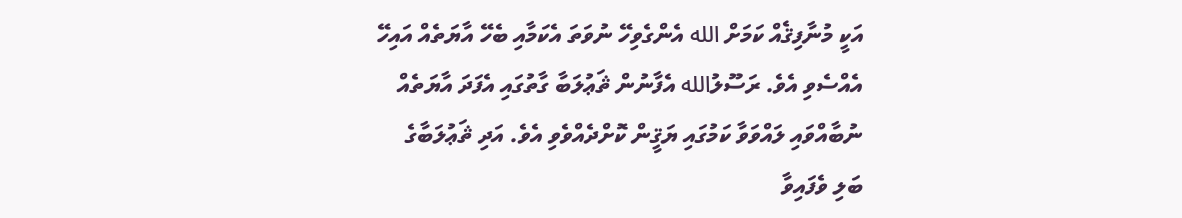އަކީ މުނާފިޤެއް ކަމަށް الله އެންގެވިހޭ ނުވަތަ އެކަމާއި ބެހޭ އާޔަތެއް އައިހޭ އެއްސެވި އެވެ. ރަސޫލުالله އެފާނުން ޘަޢުލަބާ ގާތުގައި އެފަދަ އާޔަތެއް ނުބާއްވައި ލައްވަވާ ކަމުގައި ޔަޤީން ކޮށްދެއްވެވި އެވެ. އަދި ޘަޢުލަބާގެ ބަލި ވެފައިވާ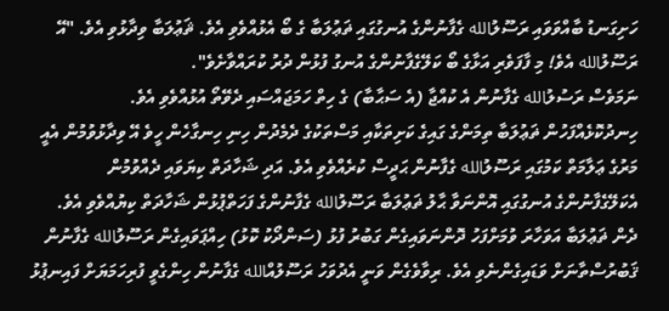ހަށިގަނޑު ބާއްވަވައި ރަސޫލުالله ގެފާނުންގެ އުނގުގައި ޡަޢުލަބާ ގެ ބޯ އެޅުއްވެވި އެވެ. ޘަޢުލަބާ ވިދާޅުވި އެވެ. "އޭ ރަސޫލުالله އެވެ! މި ފާފަވެރި އަޅާގެ ބޯ ކަލޭގެފާނުންގެ އުނގު ފުޅުން ދުރު ކުރައްވާށެވެ".
ނަމަވެސް ރަސުލުالله ގެފާނުން އެ ކުއްޖާ (އެ ސަޙާބާ) ގެ ހިތް ހަމަޖައްސައި ދެވޭތޯ އުޅުއްވެވި އެވެ.
ހިނދުކޮޅެއްފަހުން ޡަޢުލަބާ ތިމަންގެ ގައިގެ ކަށިތަކާއި މަސްތަކުގެ ދެމެދުން ހިނި ހިނގާހެން ހީވެ އޭ ވިދާޅުވުމުން އެއީ މަރުގެ ޢަލާމަތް ކަމުގައި ރަސޫލުالله ގެފާނުން ޙަދީސް ކުރެއްވެވި އެވެ. އަދި ޝަހާދަތް ކިޔަވައި ދެއްވުމުން އެކަލޭގެފާނުންގެ އުނގުގައި އޮންނަވާ ޙާލު ޡަޢުލަބާ ރަސޫލުالله ގެފާނުންގެ ފަހަތްޕުޅުން ޝަހާދަތް ކިޔުއްވެވި އެވެ. ދެން ޡަޢުލަބާ އަވަހާރަ ވުމަށްފަހު ދޮންނަވައިގެން ގަބުރު ފުޅު (ސަންދޯކު ކޮޅު) ހިއްޕަވައިގެން ރަސޫލުالله ގެފާނުން ޤަބުރުސްތާނަށް ވަޑައިގެންނެވި އެވެ. ރިވާވެގެން ވަނީ އެދުވަހު ރަސޫލުއްالله ގެފާނުން ހިންގެވީ ފުރިހަމަޔަށް ފައިނޕުޅު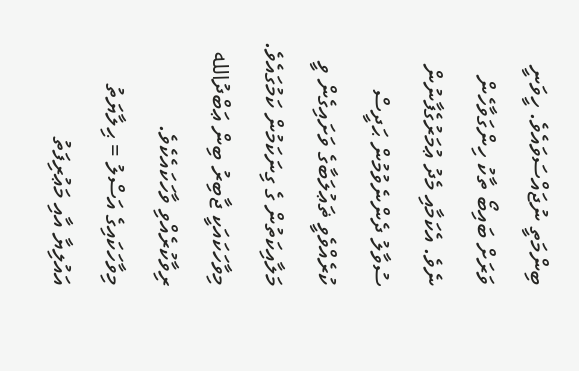ބިންމަތީ ނުޖައްސަވައެވެ. ހީވަނީ ވަރަށް ބައިބޯ ތާކު ހިންގަވާހެން ނެވެ. އެކަމާއި މެދު ޢުމަރުގެފާނުން ސުވާލު ދެންނެވުމުން ޙަދީސް ކުރެއްވެވީ ޡަޢުލަބާގެ ވަށައިގެން ވީ މަލާއިކަތުން ގެ ގިނަކަމުން ކަމުގައެވެ.
މިވާހަކައަކީ ޖާބިރު ބިން ޢަބްދުالله ރިވާކުރެއްވި ވާހަކައެކެވެ.
މިވާހަކައިގެ އަސްލު = ޙިލާޔަތު އައުލިޔާ އާއި މަޢުރިފަތު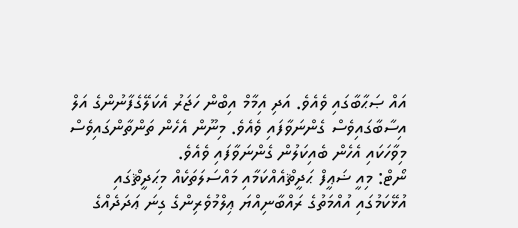އައް ޞަޙާބާގައި ވެއެވެ. އަދި އިމާމް އިބްން ހަޖަރު އެކަލޭގެފާނުންގެ އަލް އިސާބާގައިވެސް ގެންނަވާފައި ވެއެވެ. މިނޫން އެހެން ތަންތާންގައިވެސް މިވާހަކައި އެހެން ބެއިކަލުން ގެންނަވާފައި ވެއެވެ.
ނޯޓް: މިއީ ޟަޢީފް ޙަދީޘްއެއްކަމާއި މައްސަލަތަކެއް މިޙަދީޘްގައި އުޅޭކަމުގައި އުއްމަތުގެ ރައްބާނިއްޔަ ޢިލްމުވެރިންގެ ގިނަ ޢަދަދެއްގެ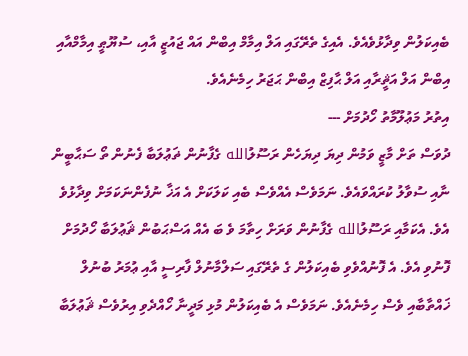ބެއިކަލުން ވިދާޅުވެއެވެ. އެއިގެ ތެރޭގައި އަލް އިމާމް އިބްން އައް ޖައުޒީ އާއި، ސުޔޫޠީ އިމާމްއާއި އިބްން އަލް އަޘީރާއި އަލް ޙާފިޒް އިބްން ޙަޖަރު ހިމެނެއެވެ.
އިތުރު މަޢުލޫމާތު ހޯދުމަށް ---
ދުވަސް ތަށް މާޒީ ވަމުން ދިޔަ ދިޔަހެން ރަސޫލުالله ގެފާނުން ޡަޢުލަބާ ފެނުން ތޯ ސަޙާބީން ނާއި ސުވާލު ކުރައްވައެވެ. ނަމަވެސް އެއްވެސް ބެއި ކަލަކަށް އެ އަޚާ ނުފެންނަކަމަށް ވިދާޅުވެ އެވެ. އެކަމާއި ރަސޫލުالله ގެފާނުން ވަރަށް ހިތާމަ ވެ ބަ އެއް އަސްޙަބުން ޘަޢުލަބާ ހޯދުމަށް ފޮނުވި އެވެ. އެ ފޮނުއްވެވި ބެއިކަލުން ގެ ތެރޭގައި ސަލްމާނުލް ފާރިސީ އާއި ޢުމަރު ބުނުލް ޚައްތާބާއި ވެސް ހިމެނެއެވެ. ނަމަވެސް އެ ބެއިކަލުން މުޅި މަދީނާ ހޯއްދެވި އިރުވެސް ޘަޢުލަބާ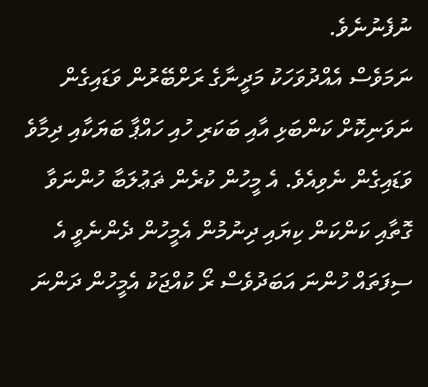ނުފެނުނެވެ.
ނަމަވެސް އެއްދުވަހަކު މަދީނާގެ ރަށްބޭރުން ވަޑައިގެން ނަވަނިކޮށް ކަންބަޅި އާއި ބަކަރި ހުއި ހައްޕާ ބަޔަކާއި ދިމާވެ ވަޑައިގެން ނެވިއެވެ. އެ މީހުން ކުރެން ޡަޢުލަބާ ހުންނަވާ ގޮތާއި ކަންކަން ކިޔައި ދިނުމުން އެމީހުން ދެންނެވީ އެ ސިފަތައް ހުންނަ އަބަދުވެސް ރޯ ކުއްޖަކު އެމީހުން ދަންނަ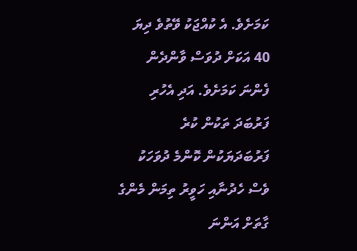ކަމަށެވެ. އެ ކުއްޖަކު ވޭތުވެ ދިޔަ 40 އަކަށް ދުވަސް ވާންދެން ފެންނަ ކަމަށެވެ. އަދި އެހުރި ފަރުބަދަ ތަކުން ކުރެ ފަރުބަދަޔަކުން ކޮންމެ ދުވަހަކު ވެސް ހެދުނާއި ހަވީރު ތިމަން މެންގެ ގާތަށް އަންނަ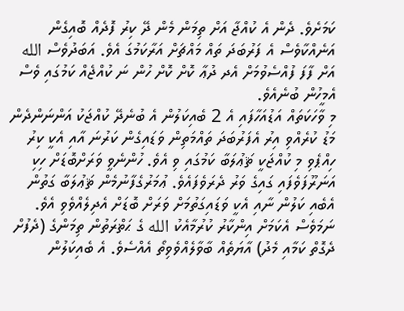ކަމަށެވެ. ދެން އެ ކުއްޖާ އަށް ތިމަން މެން ދޭ ކިރު ފޮދެއް ބޮއިގެން އަނެއްކާވެސް އެ ފަރުބަދަ ތައް މައްޗަށް އަރާކަމުގަ އެވެ. އަބަދުވެސް الله އަށް ފާފަ ފުއްސެވުމަށް އެދ ދުޢާ ކޮށް ކޮށް ހުން ނަ ކުއްޖެއް ކަމުގައި ވެސް އެމީހުން ބުނެއެވެ.
މި ވާހަކަތައް އަޑުއަހާފައި އެ 2 ބެއިކަލުން އެ ބުނެދޭ ކުއްޖަކު އަންނަންދެން މަޑު ކުރެއްވި އިރު އެފަރުބަދަ ތައްމަތިން ވަޑައިގެން ކަރުނަ އާއި އެކީ ކިރު ހިއްޕެވި މި ކުއްޖަކީ ޘަޢުލަބާ ކަމުގައި ވި އެވެ. ހުންނެވީ ވަރަށްބޮޑަށް ހިކި އަނަރޫފަވެފައި ގައިގެ ވަރު ދެރަވެފައެވެ. ޢުމަރުގެފާނުމެން ޘަޢުލަބާ ގަތުން އެބެއި ކަލުން ނާއި އެކީ ވަޑައިގަތުމަށް ވަރަށް ބޮޑަށް އެދިލެއްވެވި އެވެ. ނަމަވެސް އެކަމަށް އިންކާރު ކުރުމާއެކު الله ގެ ޙަޡްރަތުން ތިމަންގެ (ދެފުށް ދެގޮތް ކަމާއި މެދު) އާޔަތެއް ބާވާލެއްވެވިތޯ އެއްސެވެ. އެ ބެއިކަލުން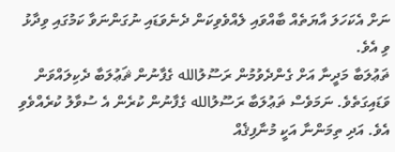ނަށް އެކަހަލަ އާޔަތެއް ބާއްވައި ލެއްވެވިކަން ދެނެވަޑައި ނުގަންނަވާ ކަމުގައި ވިދާޅު ވި އެވެ.
ޡަޢުލަބާ މަދީނާ އަށް ގެންދެވުމުން ރަސޫލުالله ގެފާނުން ޘަޢުލަބާ ދެކިލައްވަން ވަޑައިގަތެވެ. ނަމަވެސް ޡަޢުލަބާ ރަސޫލުالله ގެފާނުން ކުރެން އެ ސުވާލު ކުރެއްވެވި އެވެ. އަދި ތިމަންނާ އަކީ މުނާފިޤެއް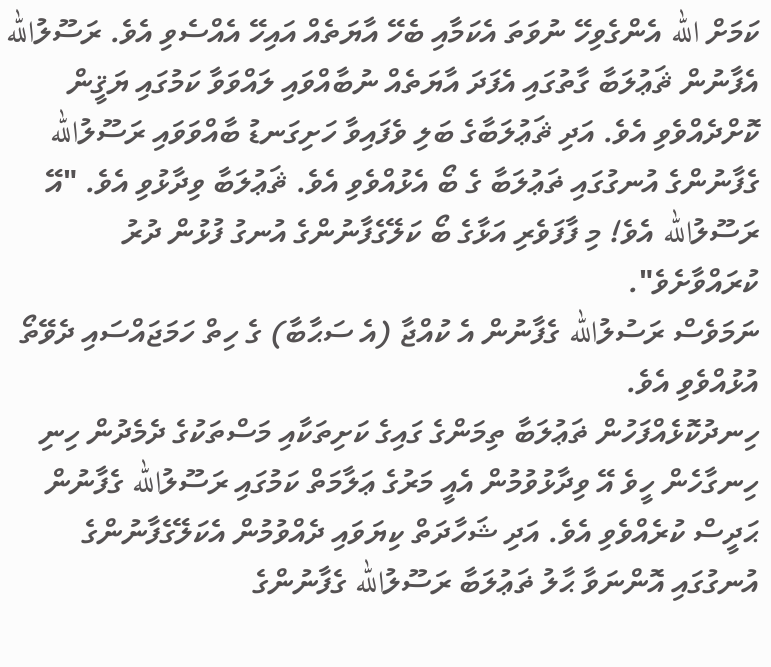ކަމަށް الله އެންގެވިހޭ ނުވަތަ އެކަމާއި ބެހޭ އާޔަތެއް އައިހޭ އެއްސެވި އެވެ. ރަސޫލުالله އެފާނުން ޘަޢުލަބާ ގާތުގައި އެފަދަ އާޔަތެއް ނުބާއްވައި ލައްވަވާ ކަމުގައި ޔަޤީން ކޮށްދެއްވެވި އެވެ. އަދި ޘަޢުލަބާގެ ބަލި ވެފައިވާ ހަށިގަނޑު ބާއްވަވައި ރަސޫލުالله ގެފާނުންގެ އުނގުގައި ޡަޢުލަބާ ގެ ބޯ އެޅުއްވެވި އެވެ. ޘަޢުލަބާ ވިދާޅުވި އެވެ. "އޭ ރަސޫލުالله އެވެ! މި ފާފަވެރި އަޅާގެ ބޯ ކަލޭގެފާނުންގެ އުނގު ފުޅުން ދުރު ކުރައްވާށެވެ".
ނަމަވެސް ރަސުލުالله ގެފާނުން އެ ކުއްޖާ (އެ ސަޙާބާ) ގެ ހިތް ހަމަޖައްސައި ދެވޭތޯ އުޅުއްވެވި އެވެ.
ހިނދުކޮޅެއްފަހުން ޡަޢުލަބާ ތިމަންގެ ގައިގެ ކަށިތަކާއި މަސްތަކުގެ ދެމެދުން ހިނި ހިނގާހެން ހީވެ އޭ ވިދާޅުވުމުން އެއީ މަރުގެ ޢަލާމަތް ކަމުގައި ރަސޫލުالله ގެފާނުން ޙަދީސް ކުރެއްވެވި އެވެ. އަދި ޝަހާދަތް ކިޔަވައި ދެއްވުމުން އެކަލޭގެފާނުންގެ އުނގުގައި އޮންނަވާ ޙާލު ޡަޢުލަބާ ރަސޫލުالله ގެފާނުންގެ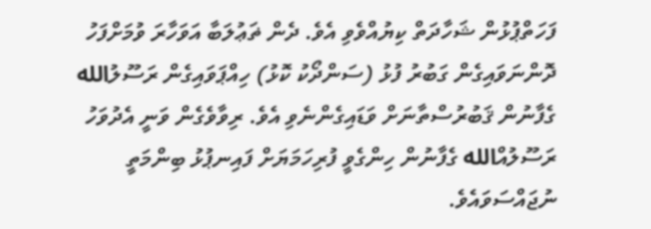ފަހަތްޕުޅުން ޝަހާދަތް ކިޔުއްވެވި އެވެ. ދެން ޡަޢުލަބާ އަވަހާރަ ވުމަށްފަހު ދޮންނަވައިގެން ގަބުރު ފުޅު (ސަންދޯކު ކޮޅު) ހިއްޕަވައިގެން ރަސޫލުالله ގެފާނުން ޤަބުރުސްތާނަށް ވަޑައިގެންނެވި އެވެ. ރިވާވެގެން ވަނީ އެދުވަހު ރަސޫލުއްالله ގެފާނުން ހިންގެވީ ފުރިހަމަޔަށް ފައިނޕުޅު ބިންމަތީ ނުޖައްސަވައެވެ.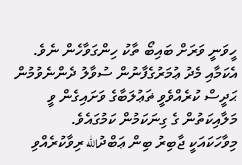ހީވަނީ ވަރަށް ބައިބޯ ތާކު ހިންގަވާހެން ނެވެ. އެކަމާއި މެދު ޢުމަރުގެފާނުން ސުވާލު ދެންނެވުމުން ޙަދީސް ކުރެއްވެވީ ޡަޢުލަބާގެ ވަށައިގެން ވީ މަލާއިކަތުން ގެ ގިނަކަމުން ކަމުގައެވެ.
މިވާހަކައަކީ ޖާބިރު ބިން ޢަބްދުالله ރިވާކުރެއްވި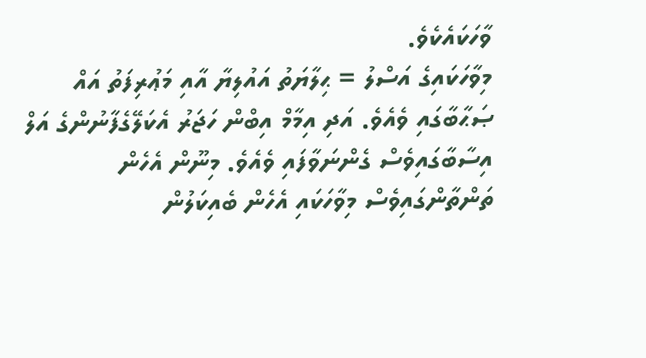ވާހަކައެކެވެ.
މިވާހަކައިގެ އަސްލު = ޙިލާޔަތު އައުލިޔާ އާއި މަޢުރިފަތު އައް ޞަޙާބާގައި ވެއެވެ. އަދި އިމާމް އިބްން ހަޖަރު އެކަލޭގެފާނުންގެ އަލް އިސާބާގައިވެސް ގެންނަވާފައި ވެއެވެ. މިނޫން އެހެން ތަންތާންގައިވެސް މިވާހަކައި އެހެން ބެއިކަލުން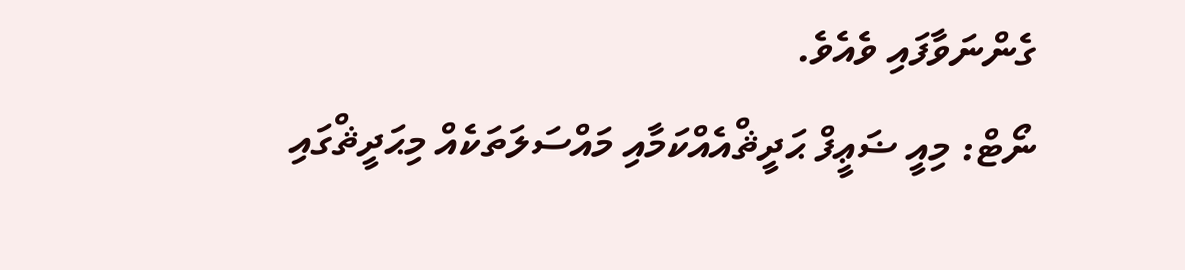ގެންނަވާފައި ވެއެވެ.
ނޯޓް: މިއީ ޟަޢީފް ޙަދީޘްއެއްކަމާއި މައްސަލަތަކެއް މިޙަދީޘްގައި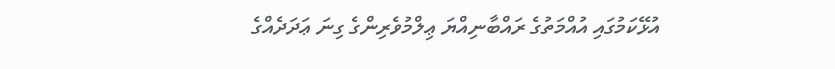އުޅޭކަމުގައި އުއްމަތުގެ ރައްބާނިއްޔަ ޢިލްމުވެރިންގެ ގިނަ ޢަދަދެއްގެ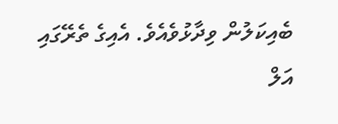ބެއިކަލުން ވިދާޅުވެއެވެ. އެއިގެ ތެރޭގައި އަލް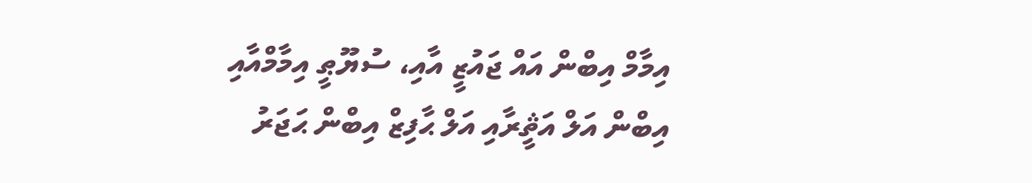އިމާމް އިބްން އައް ޖައުޒީ އާއި، ސުޔޫޠީ އިމާމްއާއި އިބްން އަލް އަޘީރާއި އަލް ޙާފިޒް އިބްން ޙަޖަރު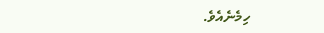ހިމެނެއެވެ.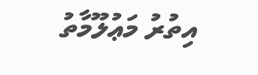އިތުރު މަޢުލޫމާތު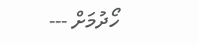ހޯދުމަށް ---